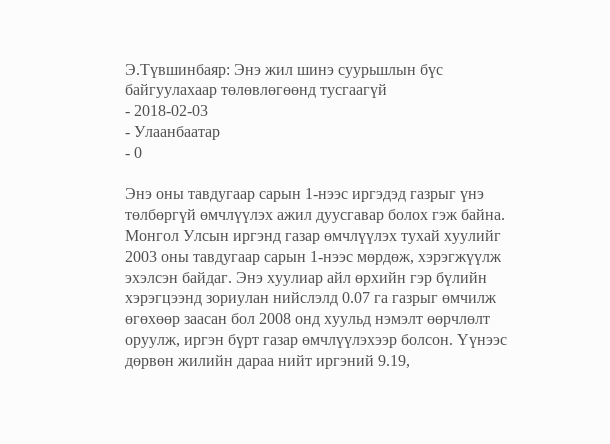Э.Түвшинбаяр: Энэ жил шинэ суурьшлын бүс байгуулахаар төлөвлөгөөнд тусгаагүй
- 2018-02-03
- Улаанбаатар
- 0

Энэ оны тавдугаар сарын 1-нээс иргэдэд газрыг үнэ төлбөргүй өмчлүүлэх ажил дуусгавар болох гэж байна. Монгол Улсын иргэнд газар өмчлүүлэх тухай хуулийг 2003 оны тавдугаар сарын 1-нээс мөрдөж, хэрэгжүүлж эхэлсэн байдаг. Энэ хуулиар айл өрхийн гэр бүлийн хэрэгцээнд зориулан нийслэлд 0.07 га газрыг өмчилж өгөхөөр заасан бол 2008 онд хуульд нэмэлт өөрчлөлт оруулж, иргэн бүрт газар өмчлүүлэхээр болсон. Үүнээс дөрвөн жилийн дараа нийт иргэний 9.19,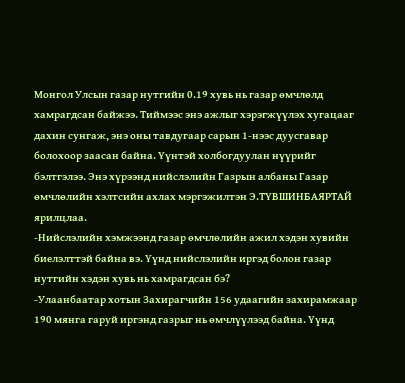Монгол Улсын газар нутгийн 0.19 хувь нь газар өмчлөлд хамрагдсан байжээ. Тиймээс энэ ажлыг хэрэгжүүлэх хугацааг дахин сунгаж, энэ оны тавдугаар сарын 1-нээс дуусгавар болохоор заасан байна. Үүнтэй холбогдуулан нүүрийг бэлтгэлээ. Энэ хүрээнд нийслэлийн Газрын албаны Газар өмчлөлийн хэлтсийн ахлах мэргэжилтэн Э.ТҮВШИНБАЯРТАЙ ярилцлаа.
-Нийслэлийн хэмжээнд газар өмчлөлийн ажил хэдэн хувийн биелэлттэй байна вэ. Үүнд нийслэлийн иргэд болон газар нутгийн хэдэн хувь нь хамрагдсан бэ?
-Улаанбаатар хотын Захирагчийн 156 удаагийн захирамжаар 190 мянга гаруй иргэнд газрыг нь өмчлүүлээд байна. Үүнд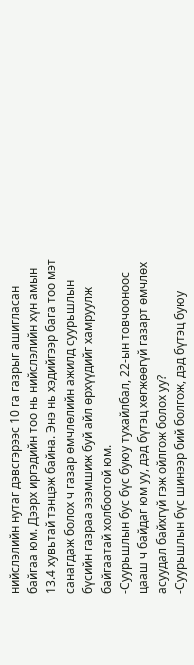нийслэлийн нутаг дэвсгэрээс 10 га газрыг ашигласан байгаа юм. Дээрх иргэдийн тоо нь нийслэлийн хүн амын 13.4 хувьтай тэнцэж байна. Энэ нь хэдийгээр бага тоо мэт санагдаж болох ч газар өмчлөлийн ажилд суурьшлын бүсийн газраа эзэмшиж буй айл өрхүүдийг хамруулж байгаатай холбоотой юм.
-Суурьшлын бус бүс буюу тухайлбал, 22-ын товчооноос цааш ч байдаг юм уу, дэд бүтэц хөгжөөгүй газарт өмчлөх асуудал байхгүй гэж ойлгож болох уу?
-Суурьшлын бүс шинээр бий болгож, дэд бүтэц буюу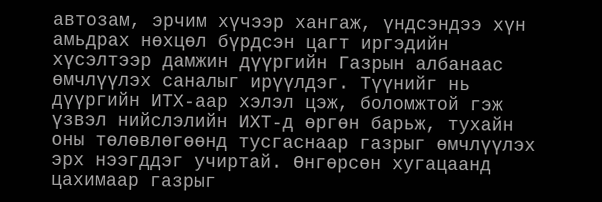автозам, эрчим хүчээр хангаж, үндсэндээ хүн амьдрах нөхцөл бүрдсэн цагт иргэдийн хүсэлтээр дамжин дүүргийн Газрын албанаас өмчлүүлэх саналыг ирүүлдэг. Түүнийг нь дүүргийн ИТХ-аар хэлэл цэж, боломжтой гэж үзвэл нийслэлийн ИХТ-д өргөн барьж, тухайн оны төлөвлөгөөнд тусгаснаар газрыг өмчлүүлэх эрх нээгддэг учиртай. Өнгөрсөн хугацаанд цахимаар газрыг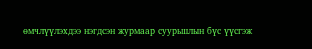өмчлүүлэхдээ нэгдсэн журмаар суурьшлын бүс үүсгэж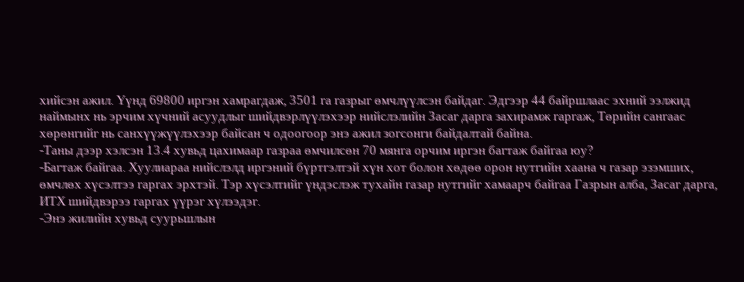хийсэн ажил. Үүнд 69800 иргэн хамрагдаж, 3501 га газрыг өмчлүүлсэн байдаг. Эдгээр 44 байршлаас эхний ээлжид наймынх нь эрчим хүчний асуудлыг шийдвэрлүүлэхээр нийслэлийн Засаг дарга захирамж гаргаж, Төрийн сангаас хөрөнгийг нь санхүүжүүлэхээр байсан ч одоогоор энэ ажил зогсонги байдалтай байна.
-Таны дээр хэлсэн 13.4 хувьд цахимаар газраа өмчилсөн 70 мянга орчим иргэн багтаж байгаа юу?
-Багтаж байгаа. Хуулиараа нийслэлд иргэний бүртгэлтэй хүн хот болон хөдөө орон нутгийн хаана ч газар эзэмших, өмчлөх хүсэлтээ гаргах эрхтэй. Тэр хүсэлтийг үндэслэж тухайн газар нутгийг хамаарч байгаа Газрын алба, Засаг дарга, ИТХ шийдвэрээ гаргах үүрэг хүлээдэг.
-Энэ жилийн хувьд суурьшлын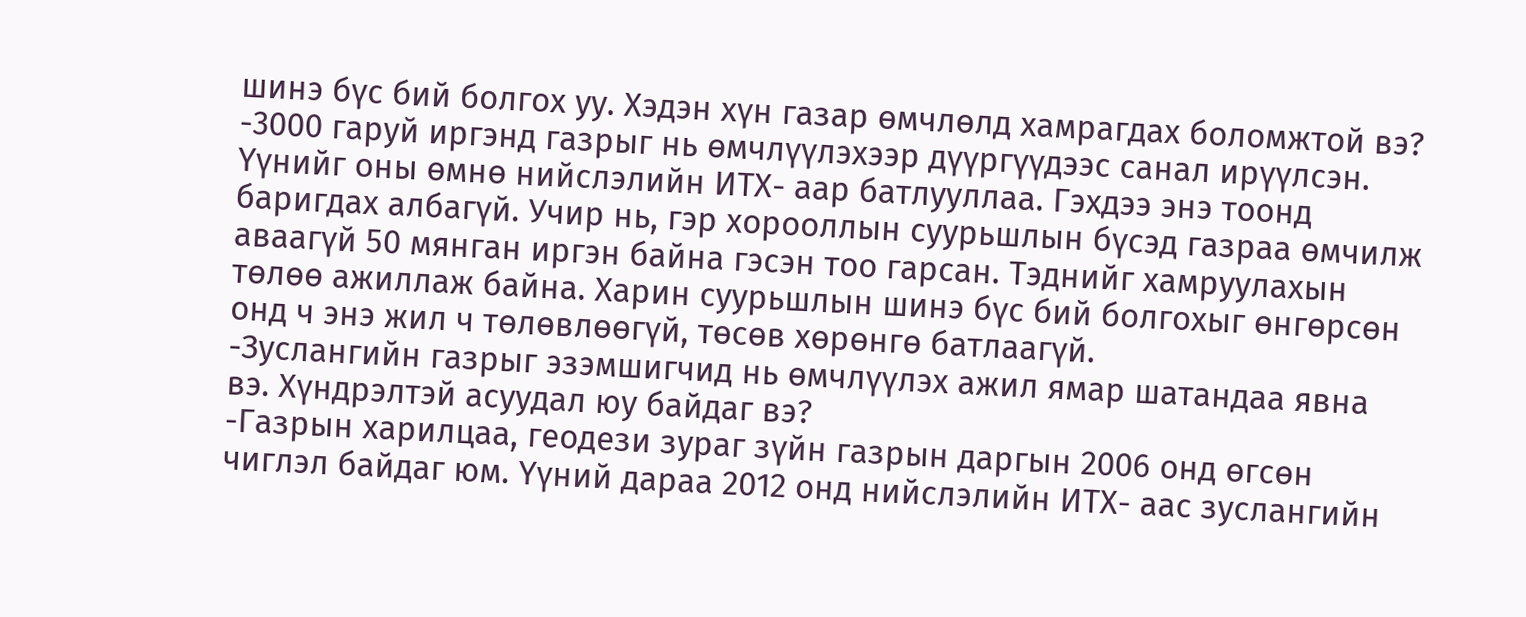шинэ бүс бий болгох уу. Хэдэн хүн газар өмчлөлд хамрагдах боломжтой вэ?
-3000 гаруй иргэнд газрыг нь өмчлүүлэхээр дүүргүүдээс санал ирүүлсэн. Үүнийг оны өмнө нийслэлийн ИТХ- аар батлууллаа. Гэхдээ энэ тоонд баригдах албагүй. Учир нь, гэр хорооллын суурьшлын бүсэд газраа өмчилж аваагүй 50 мянган иргэн байна гэсэн тоо гарсан. Тэднийг хамруулахын төлөө ажиллаж байна. Харин суурьшлын шинэ бүс бий болгохыг өнгөрсөн онд ч энэ жил ч төлөвлөөгүй, төсөв хөрөнгө батлаагүй.
-Зуслангийн газрыг эзэмшигчид нь өмчлүүлэх ажил ямар шатандаа явна вэ. Хүндрэлтэй асуудал юу байдаг вэ?
-Газрын харилцаа, геодези зураг зүйн газрын даргын 2006 онд өгсөн чиглэл байдаг юм. Үүний дараа 2012 онд нийслэлийн ИТХ- аас зуслангийн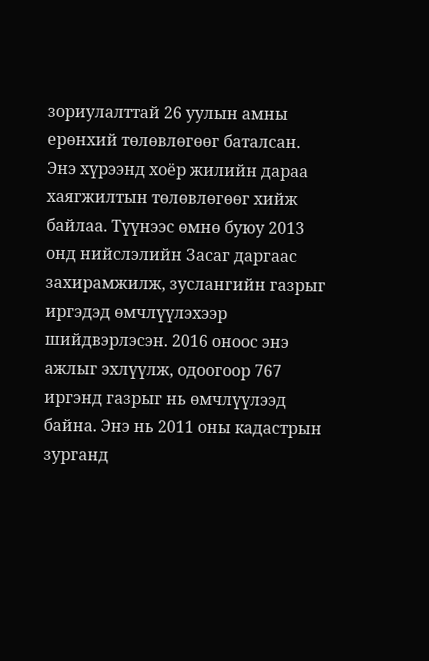зориулалттай 26 уулын амны ерөнхий төлөвлөгөөг баталсан. Энэ хүрээнд хоёр жилийн дараа хаягжилтын төлөвлөгөөг хийж байлаа. Түүнээс өмнө буюу 2013 онд нийслэлийн Засаг даргаас захирамжилж, зуслангийн газрыг иргэдэд өмчлүүлэхээр шийдвэрлэсэн. 2016 оноос энэ ажлыг эхлүүлж, одоогоор 767 иргэнд газрыг нь өмчлүүлээд байна. Энэ нь 2011 оны кадастрын зурганд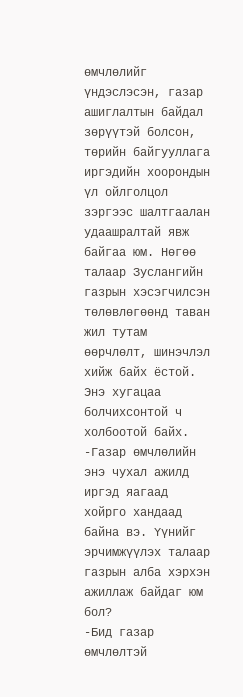өмчлөлийг үндэслэсэн, газар ашиглалтын байдал зөрүүтэй болсон, төрийн байгууллага иргэдийн хоорондын үл ойлголцол зэргээс шалтгаалан удаашралтай явж байгаа юм. Нөгөө талаар Зуслангийн газрын хэсэгчилсэн төлөвлөгөөнд таван жил тутам өөрчлөлт, шинэчлэл хийж байх ёстой. Энэ хугацаа болчихсонтой ч холбоотой байх.
-Газар өмчлөлийн энэ чухал ажилд иргэд яагаад хойрго хандаад байна вэ. Үүнийг эрчимжүүлэх талаар газрын алба хэрхэн ажиллаж байдаг юм бол?
-Бид газар өмчлөлтэй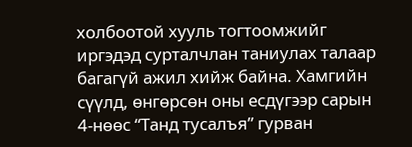холбоотой хууль тогтоомжийг иргэдэд сурталчлан таниулах талаар багагүй ажил хийж байна. Хамгийн сүүлд, өнгөрсөн оны есдүгээр сарын 4-нөөс “Танд тусалъя” гурван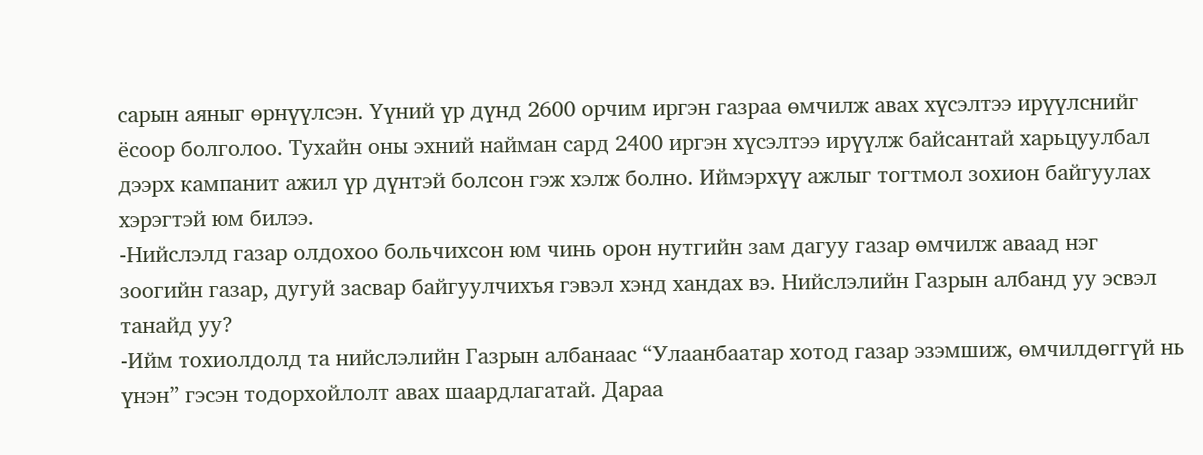сарын аяныг өрнүүлсэн. Үүний үр дүнд 2600 орчим иргэн газраа өмчилж авах хүсэлтээ ирүүлснийг ёсоор болголоо. Тухайн оны эхний найман сард 2400 иргэн хүсэлтээ ирүүлж байсантай харьцуулбал дээрх кампанит ажил үр дүнтэй болсон гэж хэлж болно. Иймэрхүү ажлыг тогтмол зохион байгуулах хэрэгтэй юм билээ.
-Нийслэлд газар олдохоо больчихсон юм чинь орон нутгийн зам дагуу газар өмчилж аваад нэг зоогийн газар, дугуй засвар байгуулчихъя гэвэл хэнд хандах вэ. Нийслэлийн Газрын албанд уу эсвэл танайд уу?
-Ийм тохиолдолд та нийслэлийн Газрын албанаас “Улаанбаатар хотод газар эзэмшиж, өмчилдөггүй нь үнэн” гэсэн тодорхойлолт авах шаардлагатай. Дараа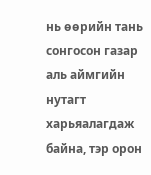нь өөрийн тань сонгосон газар аль аймгийн нутагт харьяалагдаж байна, тэр орон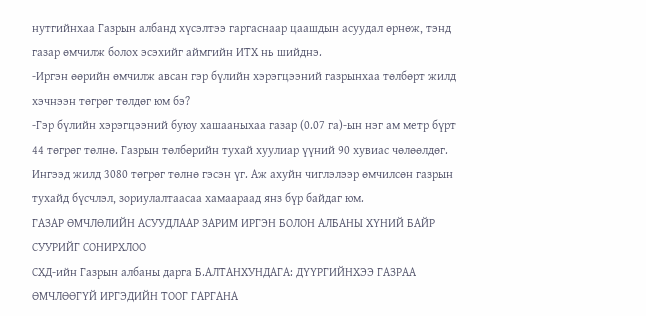нутгийнхаа Газрын албанд хүсэлтээ гаргаснаар цаашдын асуудал өрнөж, тэнд газар өмчилж болох эсэхийг аймгийн ИТХ нь шийднэ.
-Иргэн өөрийн өмчилж авсан гэр бүлийн хэрэгцээний газрынхаа төлбөрт жилд хэчнээн төгрөг төлдөг юм бэ?
-Гэр бүлийн хэрэгцээний буюу хашааныхаа газар (0.07 га)-ын нэг ам метр бүрт 44 төгрөг төлнө. Газрын төлбөрийн тухай хуулиар үүний 90 хувиас чөлөөлдөг. Ингээд жилд 3080 төгрөг төлнө гэсэн үг. Аж ахуйн чиглэлээр өмчилсөн газрын тухайд бүсчлэл, зориулалтаасаа хамаараад янз бүр байдаг юм.
ГАЗАР ӨМЧЛӨЛИЙН АСУУДЛААР ЗАРИМ ИРГЭН БОЛОН АЛБАНЫ ХҮНИЙ БАЙР СУУРИЙГ СОНИРХЛОО
СХД-ийн Газрын албаны дарга Б.АЛТАНХУНДАГА: ДҮҮРГИЙНХЭЭ ГАЗРАА ӨМЧЛӨӨГҮЙ ИРГЭДИЙН ТООГ ГАРГАНА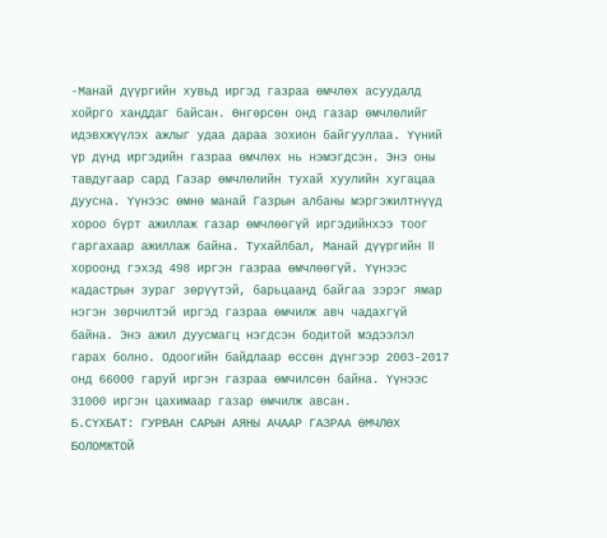-Манай дүүргийн хувьд иргэд газраа өмчлөх асуудалд хойрго ханддаг байсан. Өнгөрсөн онд газар өмчлөлийг идэвхжүүлэх ажлыг удаа дараа зохион байгууллаа. Үүний үр дүнд иргэдийн газраа өмчлөх нь нэмэгдсэн. Энэ оны тавдугаар сард Газар өмчлөлийн тухай хуулийн хугацаа дуусна. Үүнээс өмнө манай Газрын албаны мэргэжилтнүүд хороо бүрт ажиллаж газар өмчлөөгүй иргэдийнхээ тоог гаргахаар ажиллаж байна. Тухайлбал, Манай дүүргийн II хороонд гэхэд 498 иргэн газраа өмчлөөгүй. Үүнээс кадастрын зураг зөрүүтэй, барьцаанд байгаа зэрэг ямар нэгэн зөрчилтэй иргэд газраа өмчилж авч чадахгүй байна. Энэ ажил дуусмагц нэгдсэн бодитой мэдээлэл гарах болно. Одоогийн байдлаар өссөн дүнгээр 2003-2017 онд 66000 гаруй иргэн газраа өмчилсөн байна. Үүнээс 31000 иргэн цахимаар газар өмчилж авсан.
Б.СҮХБАТ: ГУРВАН САРЫН АЯНЫ АЧААР ГАЗРАА ӨМЧЛӨХ БОЛОМЖТОЙ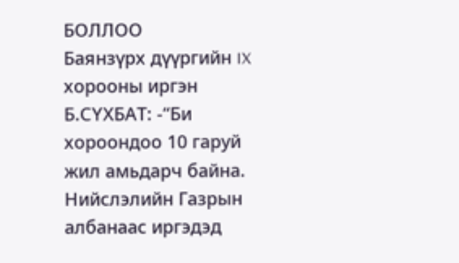БОЛЛОО
Баянзүрх дүүргийн IX хорооны иргэн Б.СҮХБАТ: -“Би хороондоо 10 гаруй жил амьдарч байна. Нийслэлийн Газрын албанаас иргэдэд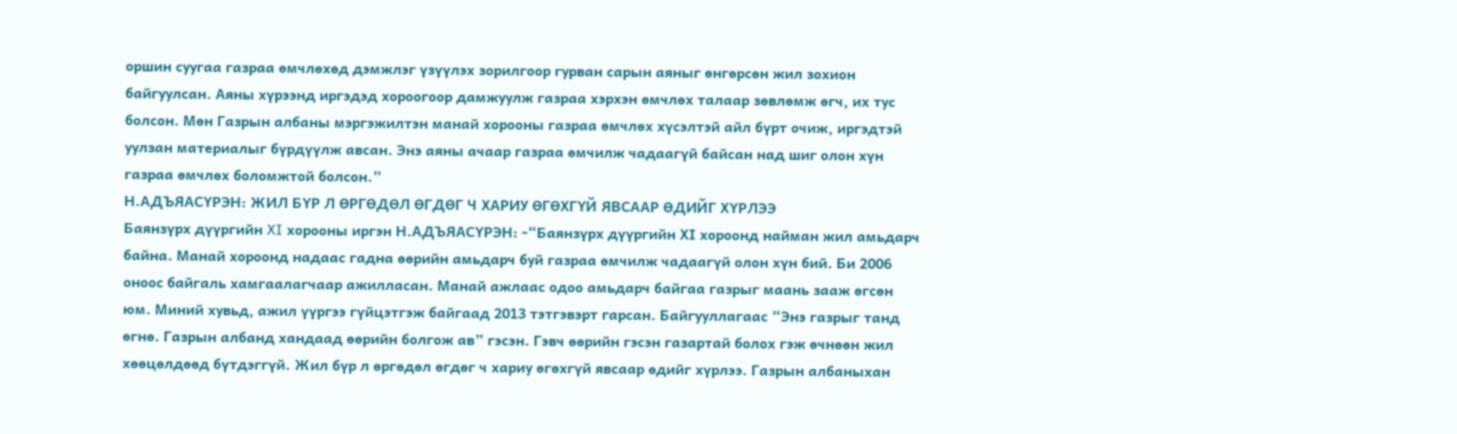оршин суугаа газраа өмчлөхөд дэмжлэг үзүүлэх зорилгоор гурван сарын аяныг өнгөрсөн жил зохион байгуулсан. Аяны хүрээнд иргэдэд хороогоор дамжуулж газраа хэрхэн өмчлөх талаар зөвлөмж өгч, их тус болсон. Мөн Газрын албаны мэргэжилтэн манай хорооны газраа өмчлөх хүсэлтэй айл бүрт очиж, иргэдтэй уулзан материалыг бүрдүүлж авсан. Энэ аяны ачаар газраа өмчилж чадаагүй байсан над шиг олон хүн газраа өмчлөх боломжтой болсон.”
Н.АДЪЯАСҮРЭН: ЖИЛ БҮР Л ӨРГӨДӨЛ ӨГДӨГ Ч ХАРИУ ӨГӨХГҮЙ ЯВСААР ӨДИЙГ ХҮРЛЭЭ
Баянзүрх дүүргийн XI хорооны иргэн Н.АДЪЯАСҮРЭН: -“Баянзүрх дүүргийн ХI хороонд найман жил амьдарч байна. Манай хороонд надаас гадна өөрийн амьдарч буй газраа өмчилж чадаагүй олон хүн бий. Би 2006 оноос байгаль хамгаалагчаар ажилласан. Манай ажлаас одоо амьдарч байгаа газрыг маань зааж өгсөн юм. Миний хувьд, ажил үүргээ гүйцэтгэж байгаад 2013 тэтгэвэрт гарсан. Байгууллагаас “Энэ газрыг танд өгнө. Газрын албанд хандаад өөрийн болгож ав” гэсэн. Гэвч өөрийн гэсэн газартай болох гэж өчнөөн жил хөөцөлдөөд бүтдэггүй. Жил бүр л өргөдөл өгдөг ч хариу өгөхгүй явсаар өдийг хүрлээ. Газрын албаныхан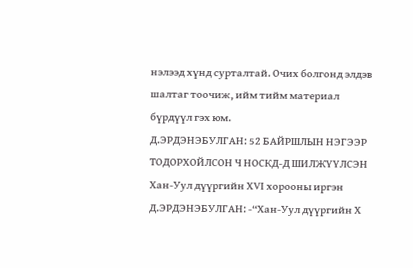нэлээд хүнд сурталтай. Очих болгонд элдэв шалтаг тоочиж, ийм тийм материал бүрдүүл гэх юм.
Д.ЭРДЭНЭБУЛГАН: 52 БАЙРШЛЫН НЭГЭЭР ТОДОРХОЙЛСОН Ч НОСКД-Д ШИЛЖҮҮЛСЭН
Хан-Уул дүүргийн ХVI хорооны иргэн Д.ЭРДЭНЭБУЛГАН: -“Хан-Уул дүүргийн Х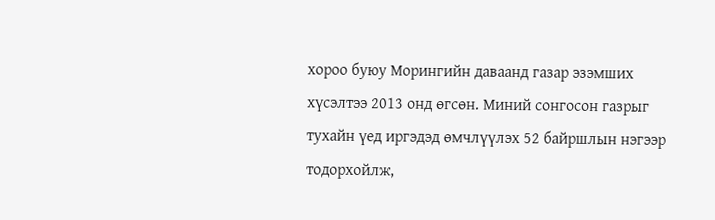хороо буюу Морингийн даваанд газар эзэмших хүсэлтээ 2013 онд өгсөн. Миний сонгосон газрыг тухайн үед иргэдэд өмчлүүлэх 52 байршлын нэгээр тодорхойлж,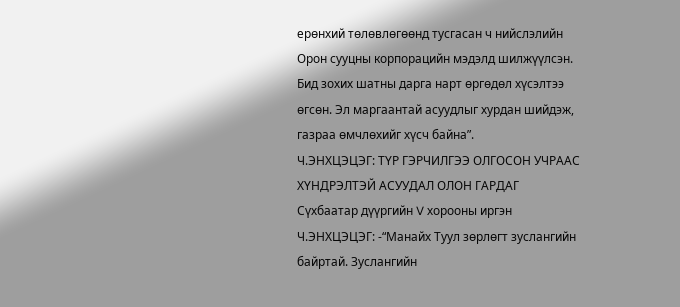ерөнхий төлөвлөгөөнд тусгасан ч нийслэлийн Орон сууцны корпорацийн мэдэлд шилжүүлсэн. Бид зохих шатны дарга нарт өргөдөл хүсэлтээ өгсөн. Эл маргаантай асуудлыг хурдан шийдэж, газраа өмчлөхийг хүсч байна”.
Ч.ЭНХЦЭЦЭГ: ТҮР ГЭРЧИЛГЭЭ ОЛГОСОН УЧРААС ХҮНДРЭЛТЭЙ АСУУДАЛ ОЛОН ГАРДАГ
Сүхбаатар дүүргийн V хорооны иргэн Ч.ЭНХЦЭЦЭГ: -“Манайх Туул зөрлөгт зуслангийн байртай. Зуслангийн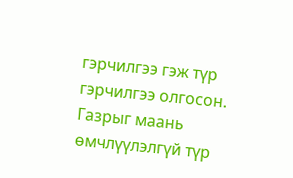гэрчилгээ гэж түр гэрчилгээ олгосон. Газрыг маань өмчлүүлэлгүй түр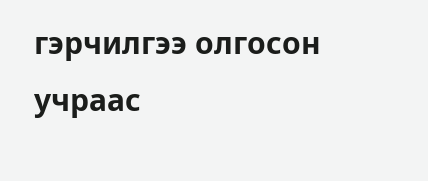гэрчилгээ олгосон учраас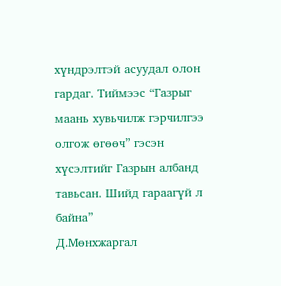хүндрэлтэй асуудал олон гардаг. Тиймээс “Газрыг маань хувьчилж гэрчилгээ олгож өгөөч” гэсэн хүсэлтийг Газрын албанд тавьсан. Шийд гараагүй л байна”
Д.Мөнхжаргал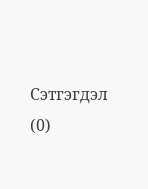Сэтгэгдэл (0)